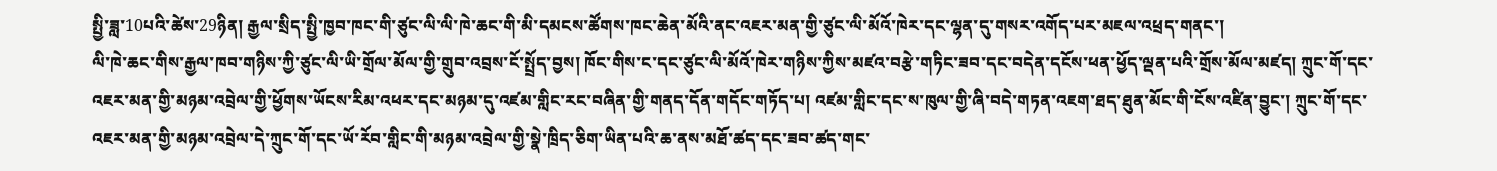སྤྱི་ཟླ་10པའི་ཚེས་29ཉིན། རྒྱལ་སྲིད་སྤྱི་ཁྱབ་ཁང་གི་ཙུང་ལི་ལི་ཁེ་ཆང་གི་མི་དམངས་ཚོགས་ཁང་ཆེན་མོའི་ནང་འཇར་མན་གྱི་ཙུང་ལི་མོའོ་ཁེར་དང་ལྷན་དུ་གསར་འགོད་པར་མཇལ་འཕྲད་གནང་།
ལི་ཁེ་ཆང་གིས་རྒྱལ་ཁབ་གཉིས་ཀྱི་ཙུང་ལི་ཡི་གྲོལ་མོལ་གྱི་གྲུབ་འབྲས་ངོ་སྤྲོད་བྱས། ཁོང་གིས་ང་དང་ཙུང་ལི་མོའོ་ཁེར་གཉིས་ཀྱིས་མཛའ་བརྩེ་གཏིང་ཟབ་དང་བདེན་དངོས་ཕན་ཕྱོད་ལྡན་པའི་གྲོས་མོལ་མཛད། ཀྲུང་གོ་དང་འཇར་མན་གྱི་མཉམ་འབྲེལ་གྱི་ཕྱོགས་ཡོངས་རིམ་འཕར་དང་མཉམ་དུ་འཛམ་གླིང་རང་བཞིན་གྱི་གནད་དོན་གདོང་གཏོད་པ། འཛམ་གླིང་དང་ས་ཁུལ་གྱི་ཞི་བདེ་གཏན་འཇག་ཐད་ཐུན་མོང་གི་ངོས་འཛིན་བྱུང་། ཀྲུང་གོ་དང་འཇར་མན་གྱི་མཉམ་འབྲེལ་དེ་ཀྲུང་གོ་དང་ཡོ་རོབ་གླིང་གི་མཉམ་འབྲེལ་གྱི་སྣེ་ཁྲིད་ཅིག་ཡིན་པའི་ཆ་ནས་མཐོ་ཚད་དང་ཟབ་ཚད་གང་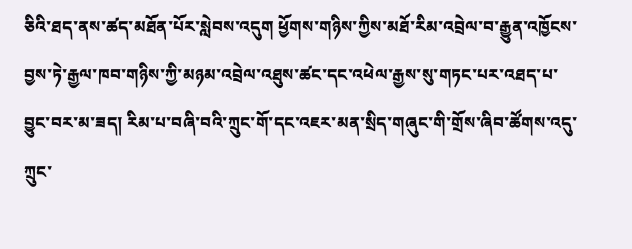ཅིའི་ཐད་ནས་ཚད་མཐོན་པོར་སླེབས་འདུག ཕྱོགས་གཉིས་ཀྱིས་མཐོ་རིམ་འབྲེལ་བ་རྒྱུན་འཁྱོངས་བྱས་ཏེ་རྒྱལ་ཁབ་གཉིས་ཀྱི་མཉམ་འབྲེལ་འཐུས་ཚང་དང་འཕེལ་རྒྱས་སུ་གཏང་པར་འཐད་པ་བྱུང་བར་མ་ཟད། རིམ་པ་བཞི་བའི་ཀྲུང་གོ་དང་འཇར་མན་སྲིད་གཞུང་གི་གྲོས་ཞིབ་ཚོགས་འདུ་ཀྲུང་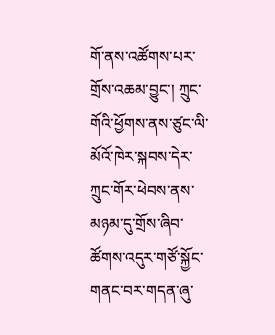གོ་ནས་འཚོགས་པར་གྲོས་འཆམ་བྱུང་། ཀྲུང་གོའི་ཕྱོགས་ནས་ཙུང་ལི་མོའོ་ཁེར་སྐབས་དེར་ཀྲུང་གོར་ཕེབས་ནས་མཉམ་དུ་གྲོས་ཞིབ་ཚོགས་འདུར་གཙོ་སྐྱོང་གནང་བར་གདན་ཞུ་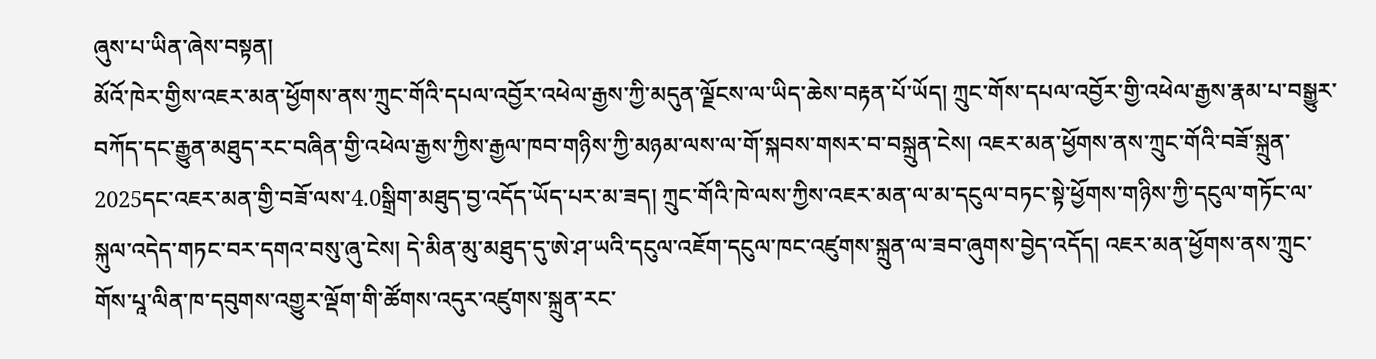ཞུས་པ་ཡིན་ཞེས་བསྟན།
མོའོ་ཁེར་གྱིས་འཇར་མན་ཕྱོགས་ནས་ཀྲུང་གོའི་དཔལ་འབྱོར་འཕེལ་རྒྱས་ཀྱི་མདུན་ལྗོངས་ལ་ཡིད་ཆེས་བརྟན་པོ་ཡོད། ཀྲུང་གོས་དཔལ་འབྱོར་གྱི་འཕེལ་རྒྱས་རྣམ་པ་བསྒྱུར་བཀོད་དང་རྒྱུན་མཐུད་རང་བཞིན་གྱི་འཕེལ་རྒྱས་ཀྱིས་རྒྱལ་ཁབ་གཉིས་ཀྱི་མཉམ་ལས་ལ་གོ་སྐབས་གསར་བ་བསྐྲུན་ངེས། འཇར་མན་ཕྱོགས་ནས་ཀྲུང་གོའི་བཟོ་སྐྲུན་2025དང་འཇར་མན་གྱི་བཟོ་ལས་4.0སྒྲིག་མཐུད་བྱ་འདོད་ཡོད་པར་མ་ཟད། ཀྲུང་གོའི་ཁེ་ལས་ཀྱིས་འཇར་མན་ལ་མ་དངུལ་བཏང་སྟེ་ཕྱོགས་གཉིས་ཀྱི་དངུལ་གཏོང་ལ་སྐུལ་འདེད་གཏང་བར་དགའ་བསུ་ཞུ་ངེས། དེ་མིན་མུ་མཐུད་དུ་ཨེ་ཤ་ཡའི་དངུལ་འཇོག་དངུལ་ཁང་འཛུགས་སྐྲུན་ལ་ཟབ་ཞུགས་བྱེད་འདོད། འཇར་མན་ཕྱོགས་ནས་ཀྲུང་གོས་པཱ་ལིན་ཁ་དབུགས་འགྱུར་ལྡོག་གི་ཚོགས་འདུར་འཛུགས་སྐྲུན་རང་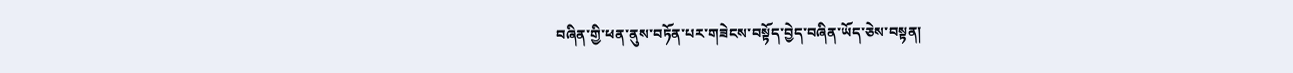བཞིན་གྱི་ཕན་ནུས་བཏོན་པར་གཟེངས་བསྟོད་བྱེད་བཞིན་ཡོད་ཅེས་བསྟན།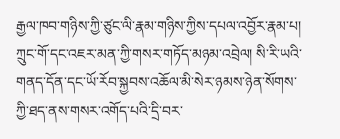རྒྱལ་ཁབ་གཉིས་ཀྱི་ཙུང་ལི་རྣམ་གཉིས་ཀྱིས་དཔལ་འབྱོར་རྣམ་པ། ཀྲུང་གོ་དང་འཇར་མན་ཀྱི་གསར་གཏོད་མཉམ་འབྲེལ། སི་རི་ཡའི་གནད་དོན་དང་ཡོ་རོབ་སྐྱབས་འཆོལ་མི་སེར་ཉམས་ཉེན་སོགས་ཀྱི་ཐད་ནས་གསར་འགོད་པའི་དྲི་བར་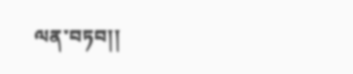ལན་བཏབ།།